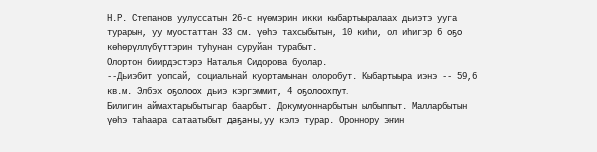Н.Р. Степанов уулуссатын 26-с нүөмэрин икки кыбартыыралаах дьиэтэ ууга турарын, уу муостаттан 33 см. үөһэ тахсыбытын, 10 киһи, ол иһигэр 6 оҕо көһөрүллүбүттэрин туһунан суруйан турабыт.
Олортон биирдэстэрэ Наталья Сидорова буолар.
--Дьиэбит уопсай, социальнай куортамынан олоробут. Кыбартыыра иэнэ -- 59,6 кв.м. Элбэх оҕолоох дьиэ кэргэммит, 4 оҕолоохпут.
Билигин аймахтарыбытыгар баарбыт. Докумуоннарбытын ылбыппыт. Малларбытын үөһэ таһаара сатаатыбыт даҕаны, уу кэлэ турар. Ороннору эҥин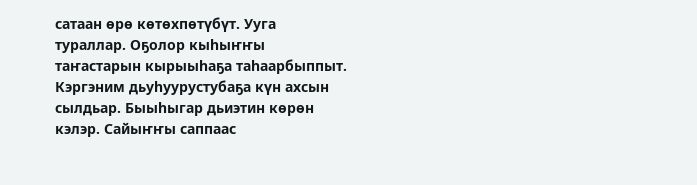сатаан өрө көтөхпөтүбүт. Ууга тураллар. Оҕолор кыһыҥҥы таҥастарын кырыыһаҕа таһаарбыппыт.
Кэргэним дьуһуурустубаҕа күн ахсын сылдьар. Быыһыгар дьиэтин көрөн кэлэр. Сайыҥҥы саппаас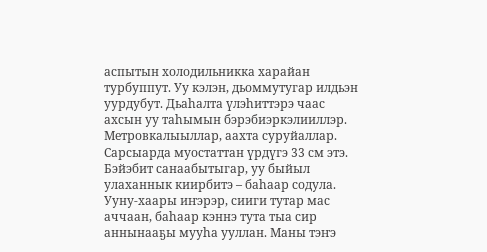аспытын холодильникка харайан турбуппут. Уу кэлэн, дьоммутугар илдьэн уурдубут. Дьаһалта үлэһиттэрэ чаас ахсын уу таһымын бэрэбиэркэлииллэр. Метровкалыыллар, аахта суруйаллар. Сарсыарда муостаттан үрдүгэ 33 см этэ.
Бэйэбит санаабытыгар, уу быйыл улаханнык киирбитэ – баһаар содула. Ууну-хаары иҥэрэр, сииги тутар мас аччаан, баһаар кэннэ тута тыа сир аннынааҕы мууһа ууллан. Маны тэҥэ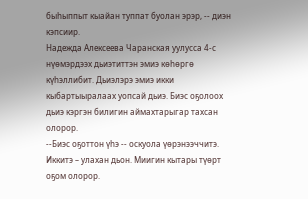быһыппыт кыайан туппат буолан эрэр, -- диэн кэпсиир.
Надежда Алексеева Чаранская уулусса 4-с нүөмэрдээх дьиэтиттэн эмиэ көһөргө күһэллибит. Дьиэлэрэ эмиэ икки кыбартыыралаах уопсай дьиэ. Биэс оҕолоох дьиэ кэргэн билигин аймахтарыгар тахсан олорор.
--Биэс оҕоттон үһэ -- оскуола үөрэнээччитэ. Иккитэ – улахан дьон. Миигин кытары түөрт оҕом олорор.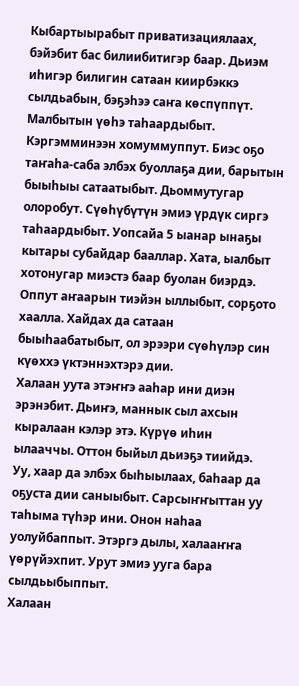Кыбартыырабыт приватизациялаах, бэйэбит бас билиибитигэр баар. Дьиэм иһигэр билигин сатаан киирбэккэ сылдьабын, бэҕэһээ саҥа көспүппүт. Малбытын үөһэ таһаардыбыт. Кэргэмминээн хомуммуппут. Биэс оҕо таҥаһа-саба элбэх буоллаҕа дии, барытын быыһыы сатаатыбыт. Дьоммутугар олоробут. Сүөһүбүтүн эмиэ үрдүк сиргэ таһаардыбыт. Уопсайа 5 ыанар ынаҕы кытары субайдар бааллар. Хата, ыалбыт хотонугар миэстэ баар буолан биэрдэ. Оппут аҥаарын тиэйэн ыллыбыт, сорҕото хаалла. Хайдах да сатаан быыһаабатыбыт, ол эрээри сүөһүлэр син күөххэ үктэннэхтэрэ дии.
Халаан уута этэҥҥэ ааһар ини диэн эрэнэбит. Дьиҥэ, маннык сыл ахсын кыралаан кэлэр этэ. Күрүө иһин ылааччы. Оттон быйыл дьиэҕэ тиийдэ. Уу, хаар да элбэх быһыылаах, баһаар да оҕуста дии саныыбыт. Сарсыҥҥыттан уу таһыма түһэр ини. Онон наһаа уолуйбаппыт. Этэргэ дылы, халааҥҥа үөрүйэхпит. Урут эмиэ ууга бара сылдьыбыппыт.
Халаан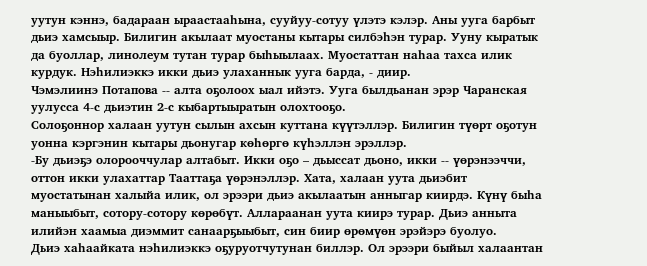уутун кэннэ, бадараан ыраастааһына, сууйуу-сотуу үлэтэ кэлэр. Аны ууга барбыт дьиэ хамсыыр. Билигин акылаат муостаны кытары силбэһэн турар. Ууну кыратык да буоллар, линолеум тутан турар быһыылаах. Муостаттан наһаа тахса илик курдук. Нэһилиэккэ икки дьиэ улаханнык ууга барда, - диир.
Чэмэлиинэ Потапова -- алта оҕолоох ыал ийэтэ. Ууга былдьанан эрэр Чаранская уулусса 4-с дьиэтин 2-с кыбартыыратын олохтооҕо.
Солоҕоннор халаан уутун сылын ахсын куттана күүтэллэр. Билигин түөрт оҕотун уонна кэргэнин кытары дьонугар көһөргө күһэллэн эрэллэр.
-Бу дьиэҕэ олорооччулар алтабыт. Икки оҕо – дьыссат дьоно, икки -- үөрэнээччи, оттон икки улахаттар Тааттаҕа үөрэнэллэр. Хата, халаан уута дьиэбит муостатынан халыйа илик, ол эрээри дьиэ акылаатын анныгар киирдэ. Күнү быһа маныыбыт, сотору-сотору көрөбүт. Аллараанан уута киирэ турар. Дьиэ анныта илийэн хаамыа диэммит санаарҕыыбыт, син биир өрөмүөн эрэйэрэ буолуо.
Дьиэ хаһаайката нэһилиэккэ оҕуруотчутунан биллэр. Ол эрээри быйыл халаантан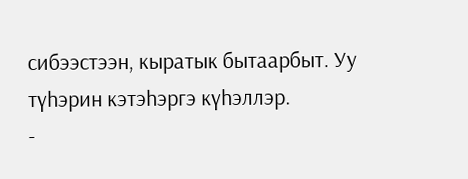сибээстээн, кыратык бытаарбыт. Уу түһэрин кэтэһэргэ күһэллэр.
-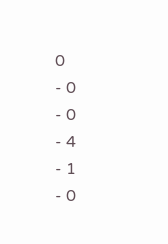0
- 0
- 0
- 4
- 1
- 0